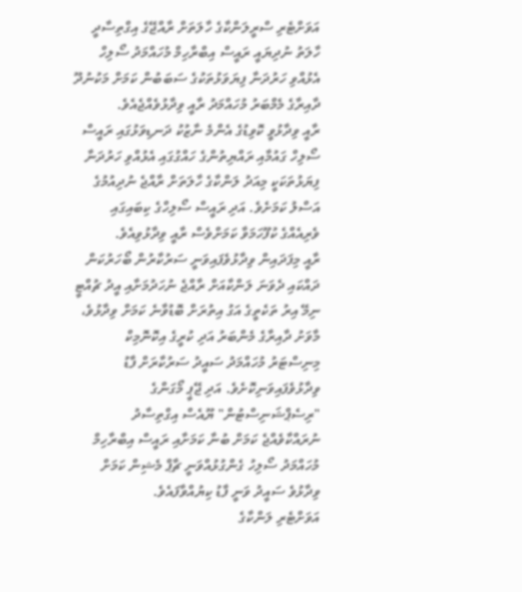އަވަށްޓެރި ސްރީލަންކާގެ ހާލަތަށް ރާއްޖޭގެ އިގްތިސާދީ ހާލަތު ނުދިޔައީ ރައީސް އިބްރާހިމް މުހައްމަދު ސޯލިހް އެޅުއްވި ހަރުދަނާ ފިޔަވަޅުތަކުގެ ސަބަބުން ކަމަށް މަކުނުދޫ ދާއިރާގެ މެމްބަރު މުހައްމަދު ރާއީ ވިދާޅުވެއްޖެއެވެ.
ރާއީ ވިދާޅުވީ ކޮވިޑުގެ އެންމެ ނާޒުކު ދަނޑިވަޅުގައި ރައީސް ސޯލިހް ގައުމާއި ރައްޔިތުންގެ ހައްގުގައި އެޅުއްވި ހަރުދަނާ ފިޔަޅުތަކަކީ މިއަދު ލަންކާގެ ހާލަތަށް ރާއްޖެ ނުދިއުމުގެ އަސްލު ކަމަށެވެ. އަދި ރައީސް ސޯލިހްގެ ކިބައިގައި ވެރިއެއްގެ ކުފޫހަމަވާ ކަމަށްވެސް ރާއީ ވިދާޅުވިއެވެ.
ރާއީ މިފަދައިން ވިދާޅުވެފައިވަނީ ސަރުކާރުން ބޯހަރުކަން ދައްކައި ދެވަނަ ލަންކާއަށް ރާއްޖެ ނުހަދުމަށާއި އީދު ޗުއްޓީ ނިމޭ އިރު ތަކެތީގެ އަގު އިތުރަށް ބޮޑުވާނެ ކަމަށް ވިދާޅުވެ، މާވަށު ދާއިރާގެ މެންބަރު އަދި ކުރީގެ އިކޮނޮމިކް މިނިސްޓަރު މުހައްމަދު ސައީދު ސަރުކާރަށް ފާޑު ވިދާޅުވެފައިވަނިކޮށެވެ. އަދި ޖޭޕީ މޯގަންގެ "ރިސެޕްޝަނިސްޓުން" ޔޫއެސް އިގްތިސާދު ނުރައްކާވެއްޖެ ކަމަށް ބުނާ ކަމަށާއި ރައީސް އިބްރާހިމް މުހައްމަދު ސޯލިހު ގެންގުޅުއްވަނީ ޗާޕް މެޝިން ކަމަށް ވިދާޅުވެ ސައީދު ވަނީ ފާޑު ކިޔުއްވާފައެވެ.
އަވަށްޓެރި ލަންކާގެ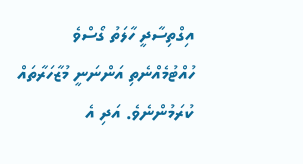އިގްތިސާދީ ހާލަތު ގޯސްވެ ހުއްޓުމެއްނެތި އަންނަނީ މުޒާހަރާތައް ކުރަމުންނެވެ. އަދި އެ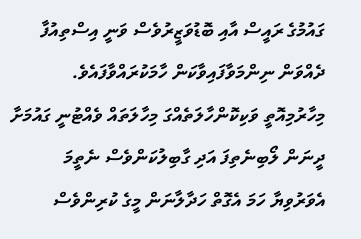ގައުމުގެ ރައީސް އާއި ބޮޑުވަޒީރުވެސް ވަނީ އިސްތިއުފާ ދެއްވަން ނިންމަވާފައިވާކަން ހާމަކުރައްވާފައެވެ.
މިހާރުމިއޮތީ ވަކިކޮންހާލަތެއްގަ މިހާލަތައް ވެއްޓުނީ ގައުމަށާ ދީނަން ލޯބިނެތިފަ އަދި ގާބިލުކަންވެސް ނެތީމަ
އެވަރުވިޔާ ހަމަ އެގޮތް ހަދާލާނަން މީގެ ކުރިންވެސް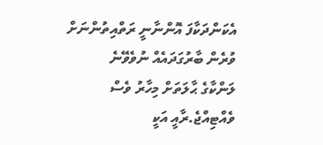އެކަންދަކާފަ އޮންނާނީ ރަތްއިތުންނަށް ވުރެން ބާރުގަދައެއް ނުވެވޭނެ
ލަންކާގެ ޙާލަތަށް މިހާރު ވެސް ވެއްޓިއްޖެ.ރާއީ އަކީ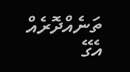ތަނެއްދޮރެއް އެގޭ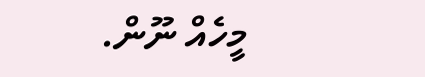މީހެއް ނޫން.